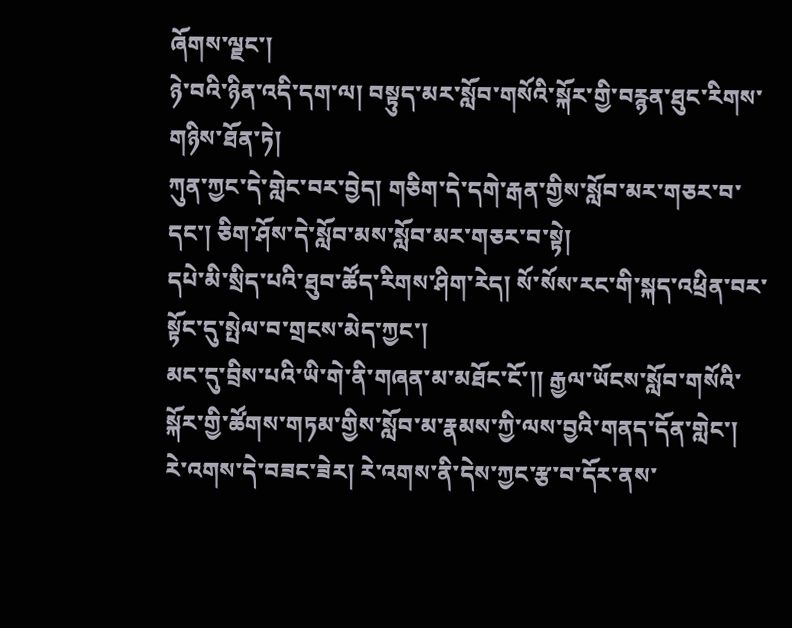ཞོགས་ལྗང་།
ཉེ་བའི་ཉིན་འདི་དག་ལ། བསྟུད་མར་སློབ་གསོའི་སྐོར་གྱི་བརྙན་ཐུང་རིགས་གཉིས་ཐོན་ཏེ།
ཀུན་ཀྱང་དེ་གླེང་བར་བྱེད། གཅིག་དེ་དགེ་རྒན་གྱིས་སློབ་མར་གཅར་བ་དང་། ཅིག་ཤོས་དེ་སློབ་མས་སློབ་མར་གཅར་བ་སྟེ།
དཔེ་མི་སྲིད་པའི་ཐུབ་ཚོད་རིགས་ཤིག་རེད། སོ་སོས་རང་གི་སྐད་འཕྲིན་བར་སྟོང་དུ་སྤེལ་བ་གྲངས་མེད་ཀྱང་།
མང་དུ་བྲིས་པའི་ཡི་གེ་ནི་གཞན་མ་མཐོང་ངོ་།། རྒྱལ་ཡོངས་སློབ་གསོའི་སྐོར་གྱི་ཚོགས་གཏམ་གྱིས་སློབ་མ་རྣམས་ཀྱི་ལས་བྱའི་གནད་དོན་གླེང་།
རེ་འགས་དེ་བཟང་ཟེར། རེ་འགས་ནི་དེས་ཀྱང་རྩ་བ་དོར་ནས་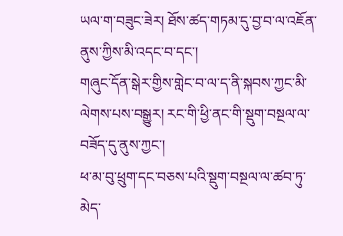ཡལ་ག་བཟུང་ཟེར། ཐོས་ཚད་གཏམ་དུ་བྱ་བ་ལ་འཇོན་ནུས་ཀྱིས་མི་འདང་བ་དང་།
གཞུང་དོན་སྒེར་གྱིས་གླེང་བ་ལ་ད་ནི་སྐབས་ཀྱང་མི་ལེགས་པས་བསྒྱུར། རང་གི་ཕྱི་ནང་གི་སྡུག་བསྔལ་ལ་བཟོད་དུ་ནུས་ཀྱང་།
ཕ་མ་བུ་ཕྲུག་དང་བཅས་པའི་སྡུག་བསྔལ་ལ་ཚབ་ཏུ་མེད་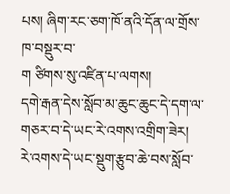པས། ཞིག་རང་ཅག་ཁོ་ནའི་དོན་ལ་གྲོས་ཁ་བསྡུར་བ་
ག ཙིགས་སུ་འཛིན་པ་ལགས།
དགེ་རྒན་དེས་སློབ་མ་ཆུང་ཆུང་དེ་དག་ལ་གཅར་བ་དེ་ཡང་རེ་འགས་འགྲིག་ཟེར།
རེ་འགས་དེ་ཡང་སྡུག་རྩུབ་ཆེ་བས་སློབ་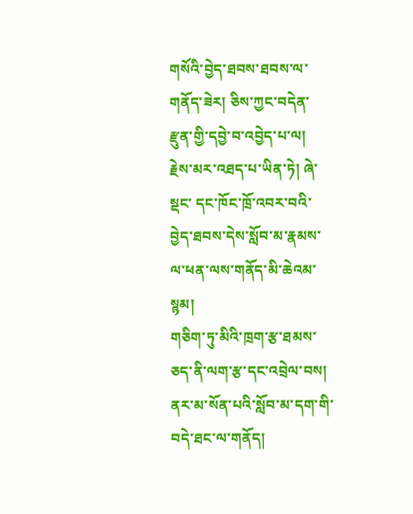གསོའི་བྱེད་ཐབས་ཐབས་ལ་གནོད་ཟེར། ཅིས་ཀྱང་བདེན་རྫུན་གྱི་དབྱེ་བ་འབྱེད་པ་ལ།
རྗེས་མར་འཐད་པ་ཡིན་ཏེ། ཞེ་སྡང་ དང་ཁོང་ཁྲོ་འབར་བའི་བྱེད་ཐབས་དེས་སློབ་མ་རྣམས་ལ་ཕན་ལས་གནོད་མི་ཆེའམ་སྙམ།
གཅིག་ཏུ་མིའི་ཁྲག་རྩ་ཐམས་ཅད་ནི་ལག་རྩ་དང་འབྲེལ་བས། ནར་མ་སོན་པའི་སློབ་མ་དག་གི་བདེ་ཐང་ལ་གནོད།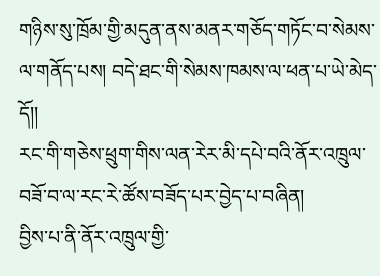གཉིས་སུ་ཁྲོམ་གྱི་མདུན་ནས་མནར་གཅོད་གཏོང་བ་སེམས་ལ་གནོད་པས། བདེ་ཐང་གི་སེམས་ཁམས་ལ་ཕན་པ་ཡེ་མེད་དོ།།
རང་གི་གཅེས་ཕྲུག་གིས་ལན་རེར་མི་དཔེ་བའི་ནོར་འཁྲུལ་བཟོ་བ་ལ་རང་རེ་ཚོས་བཟོད་པར་བྱེད་པ་བཞིན།
བྱིས་པ་ནི་ནོར་འཁྲུལ་གྱི་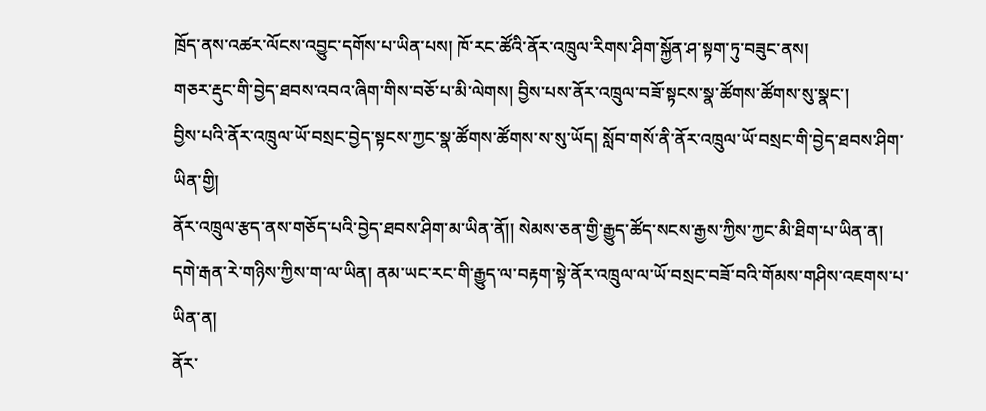ཁྲོད་ནས་འཚར་ལོངས་འབྱུང་དགོས་པ་ཡིན་པས། ཁོ་རང་ཚོའི་ནོར་འཁྲུལ་རིགས་ཤིག་སྐྱོན་ཤ་སྟག་ཏུ་བཟུང་ནས།
གཅར་རྡུང་གི་བྱེད་ཐབས་འབའ་ཞིག་གིས་བཅོ་པ་མི་ལེགས། བྱིས་པས་ནོར་འཁྲུལ་བཟོ་སྟངས་སྣ་ཚོགས་ཚོགས་སུ་སྣང་།
བྱིས་པའི་ནོར་འཁྲུལ་ཡོ་བསྲང་བྱེད་སྟངས་ཀྱང་སྣ་ཚོགས་ཚོགས་ས་སུ་ཡོད། སློབ་གསོ་ནི་ནོར་འཁྲུལ་ཡོ་བསྲང་གི་བྱེད་ཐབས་ཤིག་ཡིན་གྱི།
ནོར་འཁྲུལ་རྩད་ནས་གཅོད་པའི་བྱེད་ཐབས་ཤིག་མ་ཡིན་ནོ།། སེམས་ཅན་གྱི་རྒྱུད་ཚོད་སངས་རྒྱས་ཀྱིས་ཀྱང་མི་ཐིག་པ་ཡིན་ན།
དགེ་རྒན་རེ་གཉིས་ཀྱིས་ག་ལ་ཡིན། ནམ་ཡང་རང་གི་རྒྱུད་ལ་བརྟག་སྟེ་ནོར་འཁྲུལ་ལ་ཡོ་བསྲང་བཟོ་བའི་གོམས་གཤིས་འཇགས་པ་ཡིན་ན།
ནོར་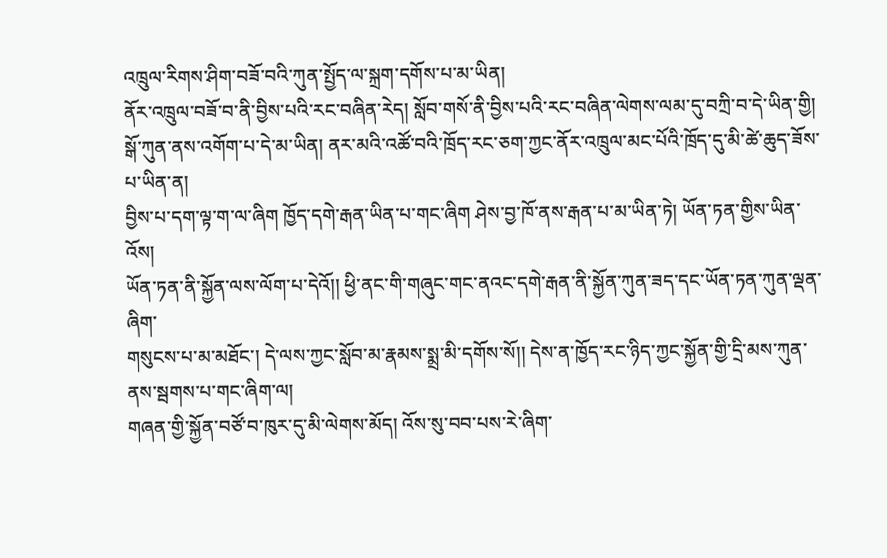འཁྲུལ་རིགས་ཤིག་བཟོ་བའི་ཀུན་སྤྱོད་ལ་སྐྲག་དགོས་པ་མ་ཡིན།
ནོར་འཁྲུལ་བཟོ་བ་ནི་བྱིས་པའི་རང་བཞིན་རེད། སློབ་གསོ་ནི་བྱིས་པའི་རང་བཞིན་ལེགས་ལམ་དུ་བཀྲི་བ་དེ་ཡིན་གྱི།
སྒོ་ཀུན་ནས་འགོག་པ་དེ་མ་ཡིན། ནར་མའི་འཚོ་བའི་ཁྲོད་རང་ཅག་ཀྱང་ནོར་འཁྲུལ་མང་པོའི་ཁྲོད་དུ་མི་ཚེ་ཆུད་ཟོས་པ་ཡིན་ན།
བྱིས་པ་དག་ལྟ་ག་ལ་ཞིག ཁྱོད་དགེ་རྒན་ཡིན་པ་གང་ཞིག ཤེས་བྱ་ཁོ་ནས་རྒན་པ་མ་ཡིན་ཏེ། ཡོན་ཏན་གྱིས་ཡིན་འོས།
ཡོན་ཏན་ནི་སྐྱོན་ལས་ལོག་པ་དེའོ།། ཕྱི་ནང་གི་གཞུང་གང་ནའང་དགེ་རྒན་ནི་སྐྱོན་ཀུན་ཟད་དང་ཡོན་ཏན་ཀུན་ལྡན་ཞིག་
གསུངས་པ་མ་མཐོང་། དེ་ལས་ཀྱང་སློབ་མ་རྣམས་སྨྲ་མི་དགོས་སོ།། དེས་ན་ཁྱོད་རང་ཉིད་ཀྱང་སྐྱོན་གྱི་དྲི་མས་ཀུན་ནས་སྦགས་པ་གང་ཞིག་ལ།
གཞན་གྱི་སྐྱོན་བཙོ་བ་ཁུར་དུ་མི་ལེགས་མོད། འོས་སུ་བབ་པས་རེ་ཞིག་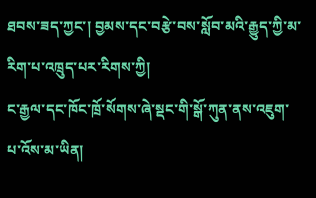ཐབས་ཟད་ཀྱང་། བྱམས་དང་བརྩེ་བས་སློབ་མའི་རྒྱུད་ཀྱི་མ་རིག་པ་འཁྲུད་པར་རིགས་ཀྱི།
ང་རྒྱལ་དང་ཁོང་ཁྲོ་སོགས་ཞེ་སྡང་གི་སྒོ་ཀུན་ནས་འཇུག་པ་འོས་མ་ཡིན།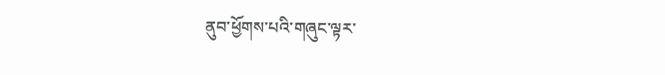ནུབ་ཕྱོགས་པའི་གཞུང་ལྟར་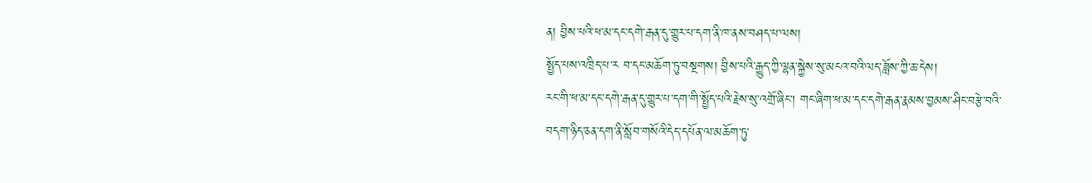ན། བྱིས་པའི་ཕ་མ་དང་དགེ་རྒན་དུ་གྱུར་པ་དག་ནི་ཁ་ནས་བཤད་པ་ལས།
སྤྱོད་པས་འཁྲིད་པ་ར བ་དང་མཆོག་ཏུ་བསྔགས། བྱིས་པའི་རྒྱུད་ཀྱི་ལྷན་སྐྱེས་སུ་མངའ་བའི་ལད་ཟློས་ཀྱི་ཆ་དེས།
རང་གི་ཕ་མ་དང་དགེ་རྒན་དུ་གྱུར་པ་དག་གི་སྤྱོད་པའི་རྗེས་སུ་འགྲོ་ཞིང་། གང་ཞིག་ཕ་མ་དང་དགེ་རྒན་རྣམས་བྱམས་ཤིང་བརྩེ་བའི་བདག་ཉིད་ཅན་དག་ནི་སློབ་གསོའི་དེད་དཔོན་ལ་མཆོག་ཏུ་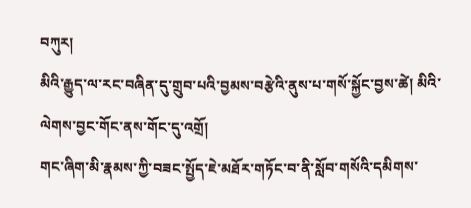བཀུར།
མིའི་རྒྱུད་ལ་རང་བཞིན་དུ་གྲུབ་པའི་བྱམས་བརྩེའི་ནུས་པ་གསོ་སྐྱོང་བྱས་ཚེ། མིའི་ལེགས་བྱང་གོང་ནས་གོང་དུ་འགྲོ།
གང་ཞིག་མི་རྣམས་ཀྱི་བཟང་སྤྱོད་ཇེ་མཐོར་གཏོང་བ་ནི་སློབ་གསོའི་དམིགས་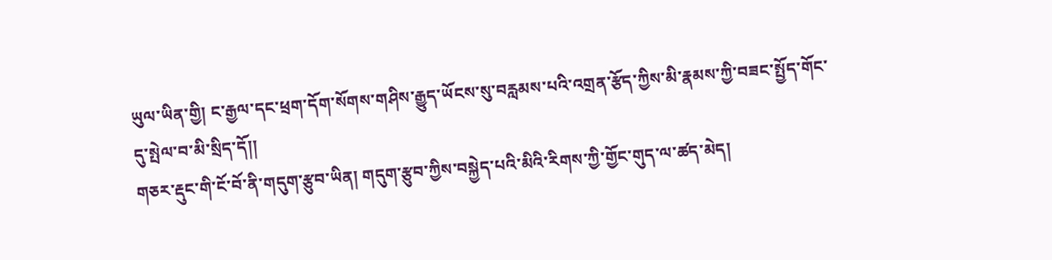ཡུལ་ཡིན་གྱི། ང་རྒྱལ་དང་ཕྲག་དོག་སོགས་གཤིས་རྒྱུད་ཡོངས་སུ་བརླམས་པའི་འགྲན་རྩོད་ཀྱིས་མི་རྣམས་ཀྱི་བཟང་སྤྱོད་གོང་དུ་སྤེལ་བ་མི་སྲིད་དོ།།
གཅར་རྡུང་གི་ངོ་བོ་ནི་གདུག་རྩུབ་ཡིན། གདུག་རྩུབ་ཀྱིས་བསྐྱེད་པའི་མིའི་རིགས་ཀྱི་གྱོང་གུད་ལ་ཚད་མེད།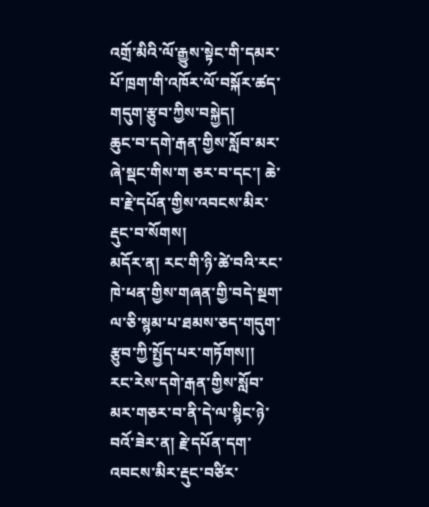འགྲོ་མིའི་ལོ་རྒྱུས་སྟེང་གི་དམར་པོ་ཁྲག་གི་འཁོར་ལོ་བསྐོར་ཚད་གདུག་རྩུབ་ཀྱིས་བསྐྱེད།
ཆུང་བ་དགེ་རྒན་གྱིས་སློབ་མར་ཞེ་སྡང་གིས་ག ཅར་བ་དང་། ཆེ་བ་རྗེ་དཔོན་གྱིས་འབངས་མིར་རྡུང་བ་སོགས།
མདོར་ན། རང་གི་ཉི་ཚེ་བའི་རང་ཁེ་ཕན་གྱིས་གཞན་གྱི་བདེ་སྔག་ལ་ཅི་སྙམ་པ་ཐམས་ཅད་གདུག་རྩུབ་ཀྱི་སྤྱོད་པར་གཏོགས།།
རང་རེས་དགེ་རྒན་གྱིས་སློབ་མར་གཅར་བ་ནི་དེ་ལ་སྙིང་ཉེ་བའོ་ཟེར་ན། རྗེ་དཔོན་དག་འབངས་མིར་རྡུང་བཙིར་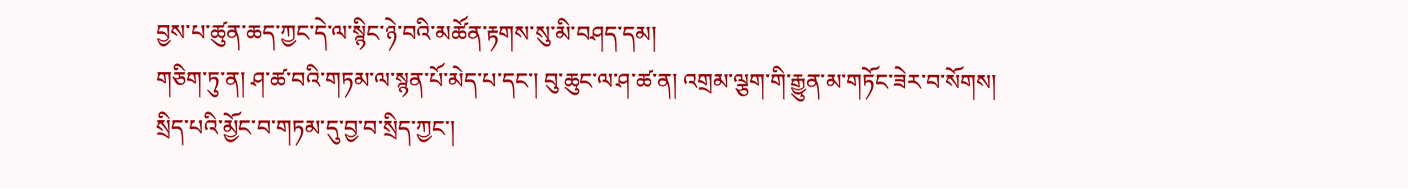བྱས་པ་ཚུན་ཆད་ཀྱང་དེ་ལ་སྙིང་ཉེ་བའི་མཚོན་རྟགས་སུ་མི་བཤད་དམ།
གཅིག་ཏུ་ན། ཤ་ཚ་བའི་གཏམ་ལ་སྙན་པོ་མེད་པ་དང་། བུ་ཆུང་ལ་ཤ་ཚ་ན། འགྲམ་ལྕག་གི་རྒྱུན་མ་གཏོང་ཟེར་བ་སོགས།
སྲིད་པའི་མྱོང་བ་གཏམ་དུ་བྱ་བ་སྲིད་ཀྱང་།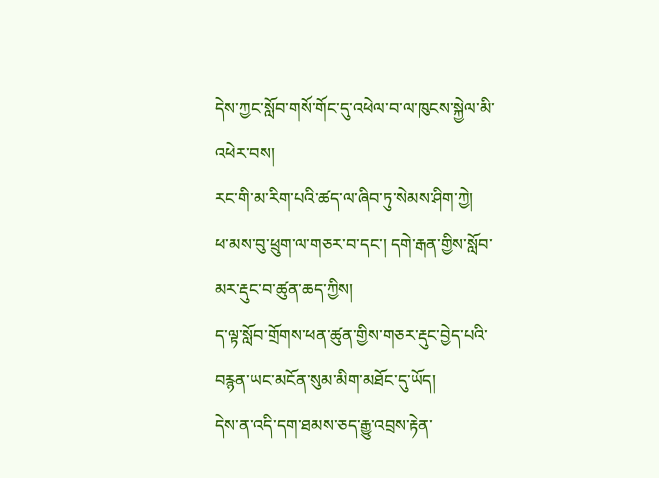དེས་ཀྱང་སློབ་གསོ་གོང་དུ་འཕེལ་བ་ལ་ཁུངས་སྐྱེལ་མི་འཕེར་བས།
རང་གི་མ་རིག་པའི་ཚད་ལ་ཞིབ་ཏུ་སེམས་ཤིག་ཀྱེ།
ཕ་མས་བུ་ཕྲུག་ལ་གཅར་བ་དང་། དགེ་རྒན་གྱིས་སློབ་མར་རྡུང་བ་ཚུན་ཆད་ཀྱིས།
ད་ལྟ་སློབ་གྲོགས་ཕན་ཚུན་གྱིས་གཅར་རྡུང་བྱེད་པའི་བརྙན་ཡང་མངོན་སུམ་མིག་མཐོང་དུ་ཡོད།
དེས་ན་འདི་དག་ཐམས་ཅད་རྒྱུ་འབྲས་རྟེན་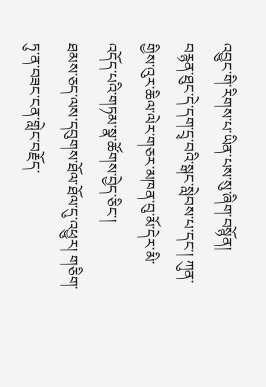འབྱུང་གི་རིགས་པ་ཡིན་པས་སུ་ཞིག་བསྙོན།
བརྙན་ཐུང་དེ་དག་དྲྭ་བའི་སྒང་སླེབས་པ་དང་། ཀུན་གྱིས་འུར་ཆིལ་ལེར་གཅར་མཁན་བུ་མོ་དེར་མི་འདོད་པའི་གཏམ་སྣ་ཚོགས་བྱེད་ཅིང་།
ཐམས་ཅད་ལས་དབུགས་ཐོལ་ཐོལ་དུ་འཕྱུར། གཅིག་ཏུ་ན་བཟང་ངན་གླེང་བརྗོད་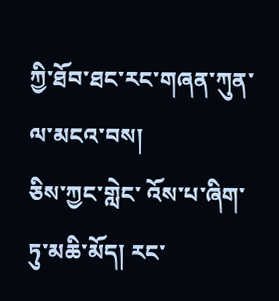ཀྱི་ཐོབ་ཐང་རང་གཞན་ཀུན་ལ་མངའ་བས།
ཅིས་ཀྱང་གླེང་ འོས་པ་ཞིག་ཏུ་མཆི་མོད། རང་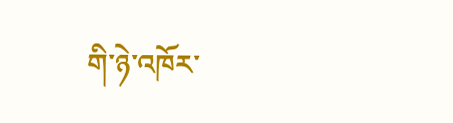གི་ཉེ་འཁོར་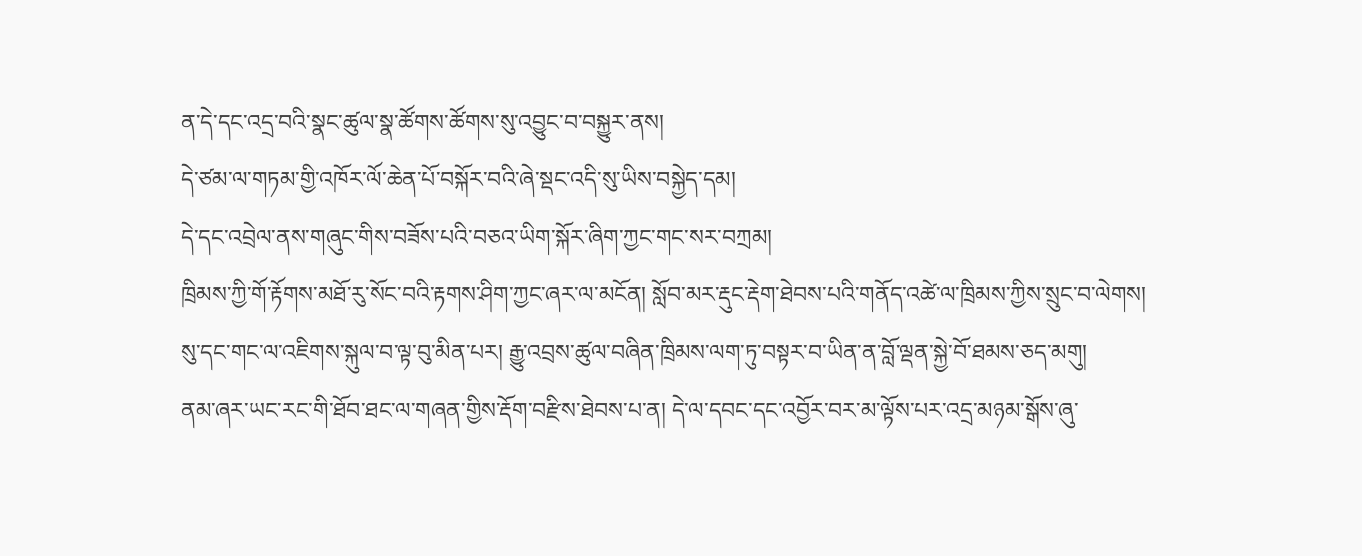ན་དེ་དང་འདྲ་བའི་སྣང་ཚུལ་སྣ་ཚོགས་ཚོགས་སུ་འབྱུང་བ་བསྐྱུར་ནས།
དེ་ཙམ་ལ་གཏམ་གྱི་འཁོར་ལོ་ཆེན་པོ་བསྐོར་བའི་ཞེ་སྡང་འདི་སུ་ཡིས་བསྐྱེད་དམ།
དེ་དང་འབྲེལ་ནས་གཞུང་གིས་བཟོས་པའི་བཅའ་ཡིག་སྐོར་ཞིག་ཀྱང་གང་སར་བཀྲམ།
ཁྲིམས་ཀྱི་གོ་རྟོགས་མཐོ་རུ་སོང་བའི་རྟགས་ཤིག་ཀྱང་ཞར་ལ་མངོན། སློབ་མར་རྡུང་རྡེག་ཐེབས་པའི་གནོད་འཚེ་ལ་ཁྲིམས་ཀྱིས་སྲུང་བ་ལེགས།
སུ་དང་གང་ལ་འཇིགས་སྐུལ་བ་ལྟ་བུ་མིན་པར། རྒྱུ་འབྲས་ཚུལ་བཞིན་ཁྲིམས་ལག་ཏུ་བསྟར་བ་ཡིན་ན་བློ་ལྡན་སྐྱེ་བོ་ཐམས་ཅད་མགུ།
ནམ་ཞར་ཡང་རང་གི་ཐོབ་ཐང་ལ་གཞན་གྱིས་རྡོག་བརྫིས་ཐེབས་པ་ན། དེ་ལ་དབང་དང་འབྱོར་བར་མ་ལྟོས་པར་འདྲ་མཉམ་སྒོས་ཞུ་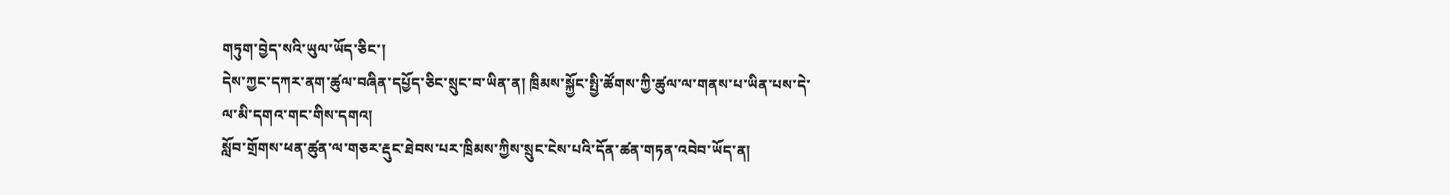གཏུག་བྱེད་སའི་ཡུལ་ཡོད་ཅིང་།
དེས་ཀྱང་དཀར་ནག་ཚུལ་བཞིན་དཔྱོད་ཅིང་སྲུང་བ་ཡིན་ན། ཁྲིམས་སྐྱོང་སྤྱི་ཚོགས་ཀྱི་ཚུལ་ལ་གནས་པ་ཡིན་པས་དེ་ལ་མི་དགའ་གང་གིས་དགའ།
སློབ་གྲོགས་ཕན་ཚུན་ལ་གཅར་རྡུང་ཐེབས་པར་ཁྲིམས་ཀྱིས་སྲུང་ངེས་པའི་དོན་ཚན་གཏན་འབེབ་ཡོད་ན།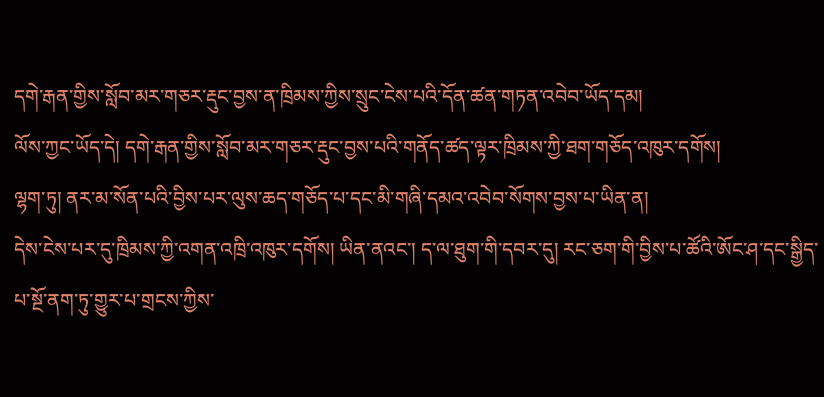དགེ་རྒན་གྱིས་སློབ་མར་གཅར་རྡུང་བྱས་ན་ཁྲིམས་ཀྱིས་སྲུང་ངེས་པའི་དོན་ཚན་གཏན་འབེབ་ཡོད་དམ།
ལོས་ཀྱང་ཡོད་དེ། དགེ་རྒན་གྱིས་སློབ་མར་གཅར་རྡུང་བྱས་པའི་གནོད་ཚད་ལྟར་ཁྲིམས་ཀྱི་ཐག་གཅོད་འཁུར་དགོས།
ལྷག་ཏུ། ནར་མ་སོན་པའི་བྱིས་པར་ལུས་ཆད་གཅོད་པ་དང་མི་གཞི་དམའ་འབེབ་སོགས་བྱས་པ་ཡིན་ན།
དེས་ངེས་པར་དུ་ཁྲིམས་ཀྱི་འགན་འཁྲི་འཁུར་དགོས། ཡིན་ནའང་། ད་ལ་ཐུག་གི་དབར་དུ། རང་ཅག་གི་བྱིས་པ་ཚོའི་ཨོང་ཤ་དང་སྒྱིད་པ་སྔོ་ནག་ཏུ་གྱུར་པ་གྲངས་ཀྱིས་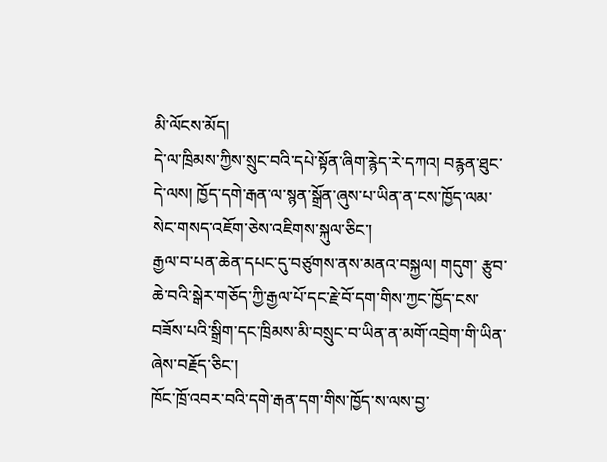མི་ལོངས་མོད།
དེ་ལ་ཁྲིམས་ཀྱིས་སྲུང་བའི་དཔེ་སྟོན་ཞིག་རྙེད་རེ་དཀའ། བརྙན་ཐུང་དེ་ལས། ཁྱོད་དགེ་རྒན་ལ་སྙན་སྒྲོན་ཞུས་པ་ཡིན་ན་ངས་ཁྱོད་ལམ་སེང་གསད་འཇོག་ཅེས་འཇིགས་སྐུལ་ཅིང་།
རྒྱལ་བ་པན་ཆེན་དཔང་དུ་བཙུགས་ནས་མནའ་བསྐྱལ། གདུག་ རྩུབ་ཆེ་བའི་སྒེར་གཅོད་ཀྱི་རྒྱལ་པོ་དང་རྗེ་བོ་དག་གིས་ཀྱང་ཁྱོད་ངས་བཟོས་པའི་སྒྲིག་དང་ཁྲིམས་མི་བསྲུང་བ་ཡིན་ན་མགོ་འབྲེག་གི་ཡིན་ཞེས་བརྗོད་ཅིང་།
ཁོང་ཁྲོ་འབར་བའི་དགེ་རྒན་དག་གིས་ཁྱོད་ས་ལས་བྱ་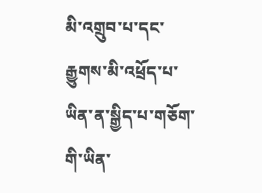མི་འགྲུབ་པ་དང་རྒྱུགས་མི་འཕྲོད་པ་ཡིན་ན་སྒྱིད་པ་གཅོག་གི་ཡིན་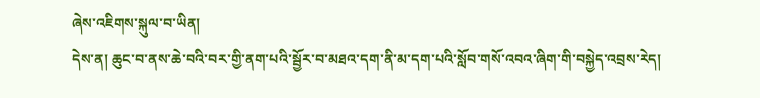ཞེས་འཇིགས་སྐུལ་བ་ཡིན།
དེས་ན། ཆུང་བ་ནས་ཆེ་བའི་བར་གྱི་ནག་པའི་སྦྱོར་བ་མཐའ་དག་ནི་མ་དག་པའི་སློབ་གསོ་འབའ་ཞིག་གི་བསྐྱེད་འབྲས་རེད།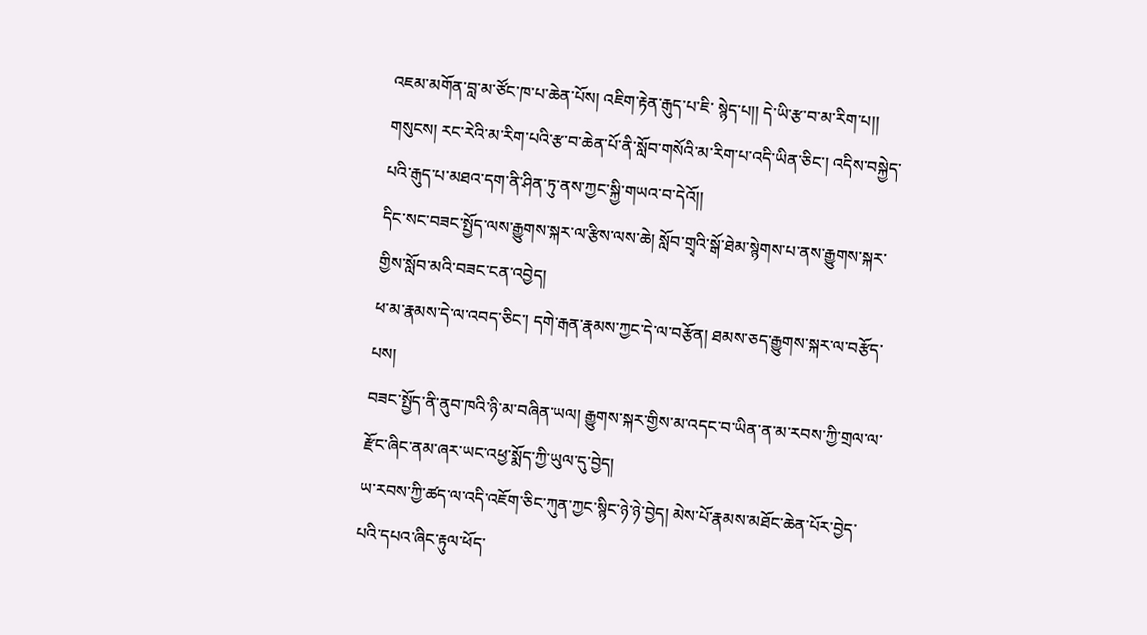འཇམ་མགོན་བླ་མ་ཙོང་ཁ་པ་ཆེན་པོས། འཇིག་རྟེན་རྒུད་པ་ཇི་ སྙེད་པ།། དེ་ཡི་རྩ་བ་མ་རིག་པ།།
གསུངས། རང་རེའི་མ་རིག་པའི་རྩ་བ་ཆེན་པོ་ནི་སློབ་གསོའི་མ་རིག་པ་འདི་ཡིན་ཅིང་། འདིས་བསྐྱེད་པའི་རྒུད་པ་མཐའ་དག་ནི་ཤིན་ཏུ་ནས་ཀྱང་སྐྱི་གཡའ་བ་དེའོ།།
དིང་སང་བཟང་སྤྱོད་ལས་རྒྱུགས་སྐར་ལ་རྩིས་ལས་ཆེ། སློབ་གྲྭའི་སྒོ་ཐེམ་སྙེགས་པ་ནས་རྒྱུགས་སྐར་གྱིས་སློབ་མའི་བཟང་ངན་འབྱེད།
ཕ་མ་རྣམས་དེ་ལ་འབད་ཅིང་། དགེ་རྒན་རྣམས་ཀྱང་དེ་ལ་བརྩོན། ཐམས་ཅད་རྒྱུགས་སྐར་ལ་བརྩོད་པས།
བཟང་སྤྱོད་ནི་ནུབ་ཁའི་ཉི་མ་བཞིན་ཡལ། རྒྱུགས་སྐར་གྱིས་མ་འདང་བ་ཡིན་ན་མ་རབས་ཀྱི་གྲལ་ལ་རྫོང་ཞིང་ནམ་ཞར་ཡང་འཕྱ་སྨོད་ཀྱི་ཡུལ་དུ་བྱེད།
ཡ་རབས་ཀྱི་ཚད་ལ་འདི་འཇོག་ཅིང་ཀུན་ཀྱང་སྙིང་ཉེ་ཉེ་བྱེད། མེས་པོ་རྣམས་མཐོང་ཆེན་པོར་བྱེད་
པའི་དཔའ་ཞིང་རྟུལ་ཕོད་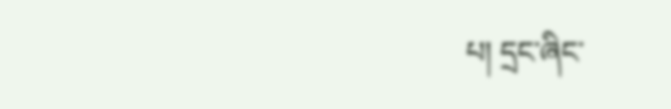པ། དྲང་ཞིང་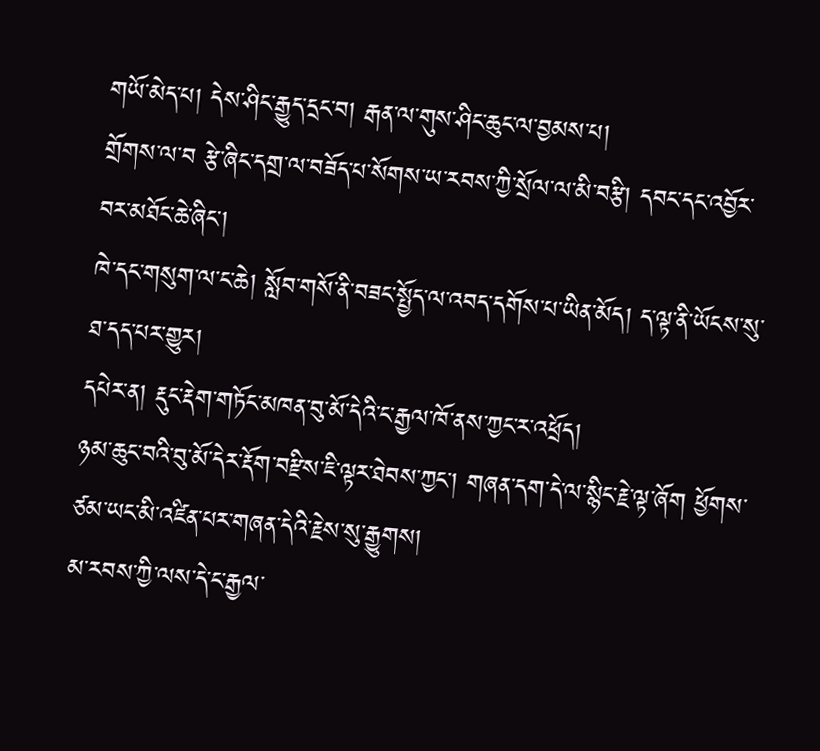གཡོ་མེད་པ། དེས་ཤིང་རྒྱུད་དྲང་བ། རྒན་ལ་གུས་ཤིང་ཆུང་ལ་བྱམས་པ།
གྲོགས་ལ་བ རྩེ་ཞིང་དགྲ་ལ་བཟོད་པ་སོགས་ཡ་རབས་ཀྱི་སྲོལ་ལ་མི་བརྩི། དབང་དང་འབྱོར་བར་མཐོང་ཆེ་ཞིང་།
ཁེ་དང་གསུག་ལ་ང་ཆེ། སློབ་གསོ་ནི་བཟང་སྤྱོད་ལ་འབད་དགོས་པ་ཡིན་མོད། ད་ལྟ་ནི་ཡོངས་སུ་ཐ་དད་པར་གྱུར།
དཔེར་ན། རྡུང་རྡེག་གཏོང་མཁན་བུ་མོ་དེའི་ང་རྒྱལ་ཁོ་ནས་ཀྱང་ར་འཕྲོད།
ཉམ་ཆུང་བའི་བུ་མོ་དེར་རྡོག་བརྫིས་ཇི་ལྟར་ཐེབས་ཀྱང་། གཞན་དག་དེ་ལ་སྙིང་རྗེ་ལྟ་ཞོག ཕྱོགས་ཙམ་ཡང་མི་འཛིན་པར་གཞན་དེའི་རྗེས་སུ་རྒྱུགས།
མ་རབས་ཀྱི་ལས་དེ་ང་རྒྱལ་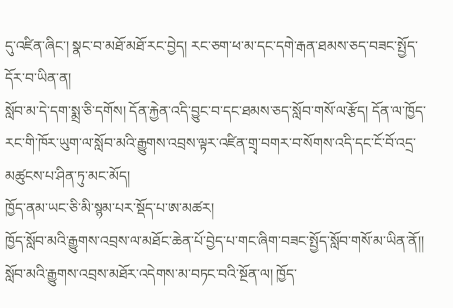དུ་འཛིན་ཞིང་། སྣང་བ་མཐོ་མཐོ་རང་བྱེད། རང་ཅག་ཕ་མ་དང་དགེ་རྒན་ཐམས་ཅད་བཟང་སྤྱོད་དོར་བ་ཡིན་ན།
སློབ་མ་དེ་དག་སྨྲ་ཅི་དགོས། དོན་རྐྱེན་འདི་བྱུང་བ་དང་ཐམས་ཅད་སློབ་གསོ་ལ་རྩོད། དོན་ལ་ཁྱོད་རང་གི་ཁོར་ཡུག་ལ་སློབ་མའི་རྒྱུགས་འབྲས་ལྟར་འཛིན་གྲྭ་བགར་བ་སོགས་འདི་དང་ངོ་བོ་འདྲ་མཚུངས་པ་ཤིན་ཏུ་མང་མོད།
ཁྱོད་ནམ་ཡང་ཅི་མི་སྙམ་པར་སྡོད་པ་ཨ་མཚར།
ཁྱོད་སློབ་མའི་རྒྱུགས་འབྲས་ལ་མཐོང་ཆེན་པོ་བྱེད་པ་གང་ཞིག་བཟང་སྤྱོད་སློབ་གསོ་མ་ཡིན་ནོ།།
སློབ་མའི་རྒྱུགས་འབྲས་མཐོར་འདེགས་མ་བཏང་བའི་སྔོན་ལ། ཁྱོད་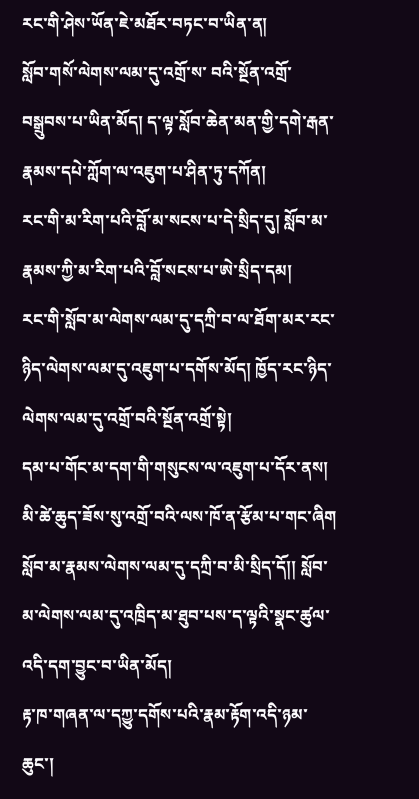རང་གི་ཤེས་ཡོན་ཇེ་མཐོར་བཏང་བ་ཡིན་ན།
སློབ་གསོ་ལེགས་ལམ་དུ་འགྲོ་ས་ བའི་སྔོན་འགྲོ་བསྒྲུབས་པ་ཡིན་མོད། ད་ལྟ་སློབ་ཆེན་མན་གྱི་དགེ་རྒན་རྣམས་དཔེ་ཀློག་ལ་འཇུག་པ་ཤིན་ཏུ་དཀོན།
རང་གི་མ་རིག་པའི་བློ་མ་སངས་པ་དེ་སྲིད་དུ། སློབ་མ་རྣམས་ཀྱི་མ་རིག་པའི་བློ་སངས་པ་ཨེ་སྲིད་དམ།
རང་གི་སློབ་མ་ལེགས་ལམ་དུ་དཀྲི་བ་ལ་ཐོག་མར་རང་ཉིད་ལེགས་ལམ་དུ་འཇུག་པ་དགོས་མོད། ཁྱོད་རང་ཉིད་ལེགས་ལམ་དུ་འགྲོ་བའི་སྔོན་འགྲོ་སྟེ།
དམ་པ་གོང་མ་དག་གི་གསུངས་ལ་འཇུག་པ་དོར་ནས། མི་ཚེ་ཆུད་ཟོས་སུ་འགྲོ་བའི་ལས་ཁོ་ན་རྩོམ་པ་གང་ཞིག
སློབ་མ་རྣམས་ལེགས་ལམ་དུ་དཀྲི་བ་མི་སྲིད་དོ།། སློབ་མ་ལེགས་ལམ་དུ་འཁྲིད་མ་ཐུབ་པས་ད་ལྟའི་སྣང་ཚུལ་འདི་དག་བྱུང་བ་ཡིན་མོད།
རྟ་ཁ་གཞན་ལ་དཀྱུ་དགོས་པའི་རྣམ་རྟོག་འདི་ཉམ་ཆུང་།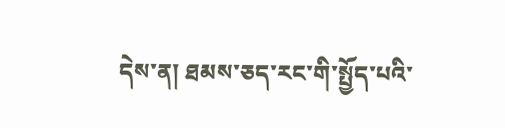དེས་ན། ཐམས་ཅད་རང་གི་སྤྱོད་པའི་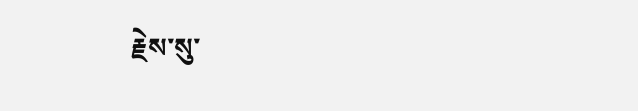རྗེས་སུ་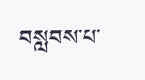བསླབས་པ་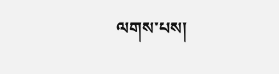ལགས་པས།